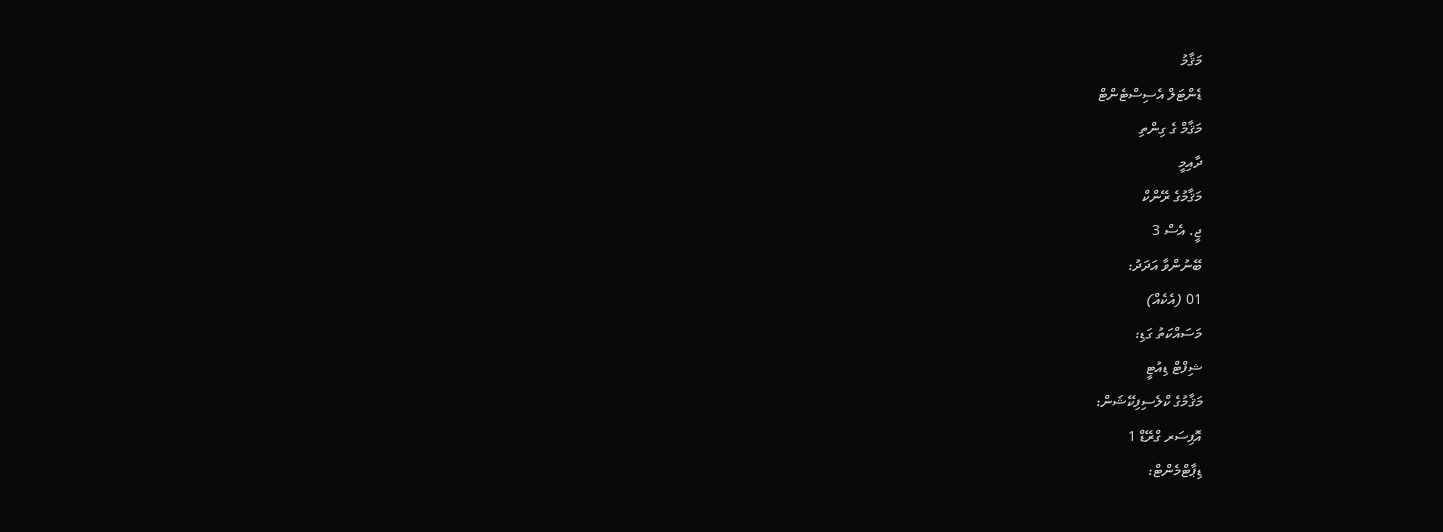މަޤާމު
ޑެންޓަލް އެސިސްޓެންޓް
މަޤާމް ގެ ގިންތި
ދާއިމީ
މަޤާމުގެ ރޭންކް
ޖީ. އެސް 3
ބޭނުންވާ އަދަދު:
01 (އެކެއް)
މަސައްކަތު ގަޑި:
ޝިފްޓް ޑިއުޓީ
މަޤާމުގެ ކްލެސިފިކޭޝަން:
އޮފިސަރ ގްރޭޑް 1
ޑިޕާޓްމެންޓް: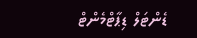ޑެންޓަލް ޑިޕާޓްމެންޓް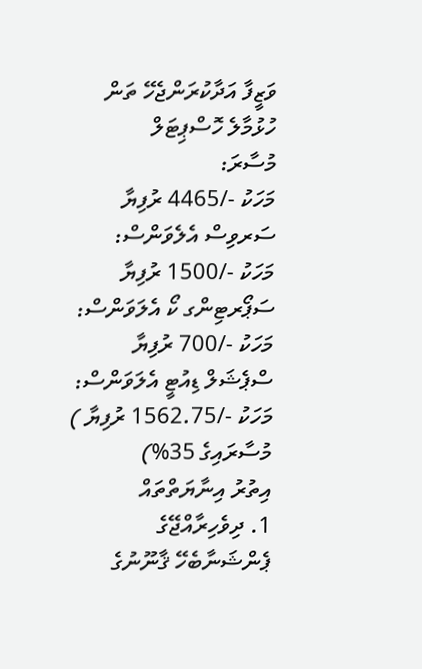ވަޒީފާ އަދާކުރަންޖެހޭ ތަން
ހުޅުމާލެ ހޮސްޕިޓަލް
މުސާރަ:
މަހަކު -/4465 ރުފިޔާ
ސަރވިސް އެލެވަންސް:
މަހަކު -/1500 ރުފިޔާ
ސަޕޯރޓިންގ ކޯ އެލަވަންސް:
މަހަކު -/700 ރުފިޔާ
ސްޕެޝަލް ޑިއުޓީ އެލަވަންސް:
މަހަކު -/1562.75 ރުފިޔާ ) މުސާރައިގެ 35%)
އިތުރު އިނާޔަތްތައް
1. ދިވެހިރާއްޖޭގެ ޕެންޝަނާބެހޭ ޤާނޫނުގެ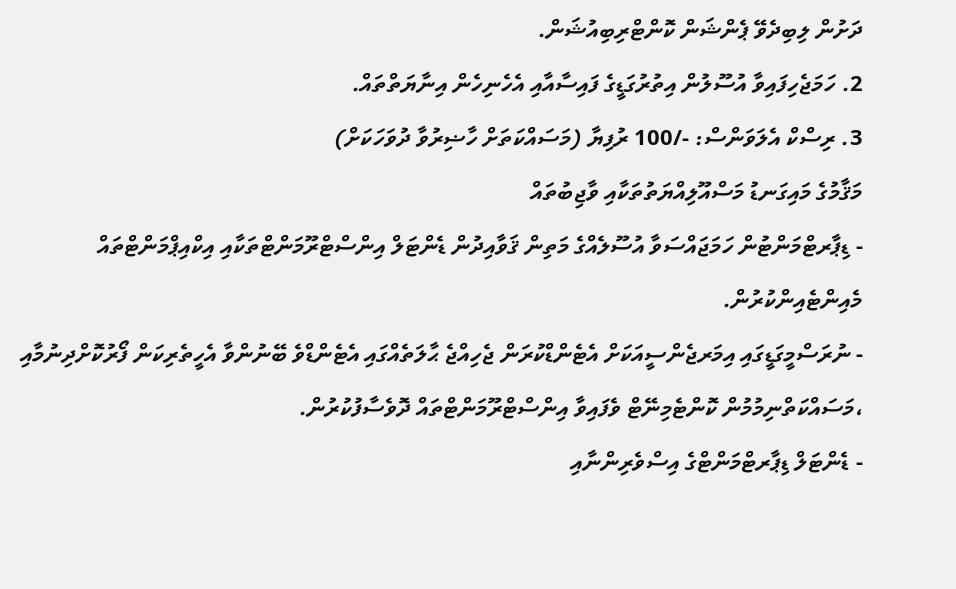ދަށުން ލިބިދެވޭ ޕެންޝަން ކޮންޓްރިބިއުޝަން.
2. ހަމަޖެހިފައިވާ އުސޫލުން އިތުރުގަޑީގެ ފައިސާއާއި އެހެނިހެން އިނާޔަތްތައް.
3. ރިސްކް އެލަވަންސް: -/100 ރުފިޔާ (މަސައްކަތަށް ހާޟިރުވާ ދުވަހަކަށް)
މަޤާމުގެ މައިގަނޑު މަސްއޫލިއްޔަތުތަކާއި ވާޖިބުތައް
- ޑިޕާރޓްމަންޓުން ހަމަޖައްސަވާ އުސޫލެއްގެ މަތިން ޤަވާއިދުން ޑެންޓަލް އިންސްޓްރޫމަންޓްތަކާއި އިކްއިޕްމަންޓްތައް މެއިންޓެއިންކުރުން.
- ނުރަސްމީގަޑީގައި އިމަރޖެންސީއަކަށް އެޓެންޑްކުރަން ޖެހިއްޖެ ޙާލަތެއްގައި އެޓެންޑްވެ ބޭނުންވާ އެހީތެރިކަން ފޯރުކޮށްދިނުމާއި ،މަސައްކަތްނިމުމުން ކޮންޓެމިނޭޓް ވެފައިވާ އިންސްޓްރޫމަންޓްތައް ދޮވެސާފުކުރުން.
- ޑެންޓަލް ޑިޕާރޓްމަންޓްގެ އިސްވެރިންނާއި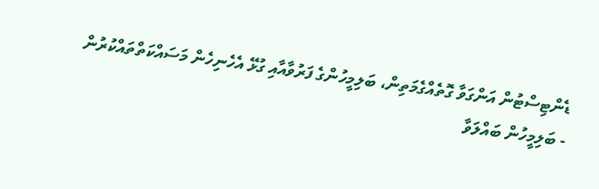ޑެންޓިސްޓުން އަންގަވާ ގޮތެއްގެމަތިން، ބަލިމީހުންގެ ފަރުވާއާއި ގުޅޭ އެހެނިހެން މަސައްކަތްތައްކުރުން
- ބަލިމީހުން ބައްލަވާ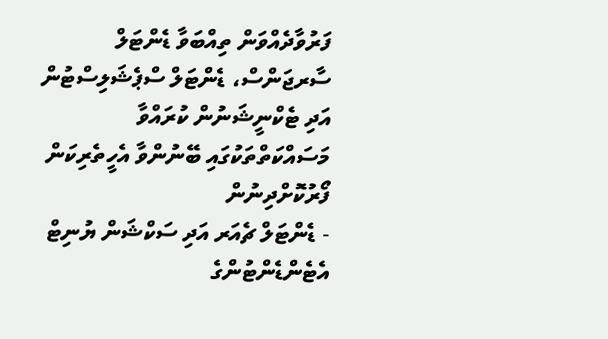ފަރުވާދެއްވަން ތިއްބަވާ ޑެންޓަލް ސާރޖަންސް، ޑެންޓަލް ސްޕެޝަލިސްޓުން އަދި ޓެކްނީޝަނުން ކުރައްވާ މަސައްކަތްތަކުގައި ބޭނުންވާ އެހީތެރިކަން ފޯރުކޮށްދިނުން
- ޑެންޓަލް ޗެއަރ އަދި ސަކްޝަން ޔުނިޓް އެޓެންޑެންޓުންގެ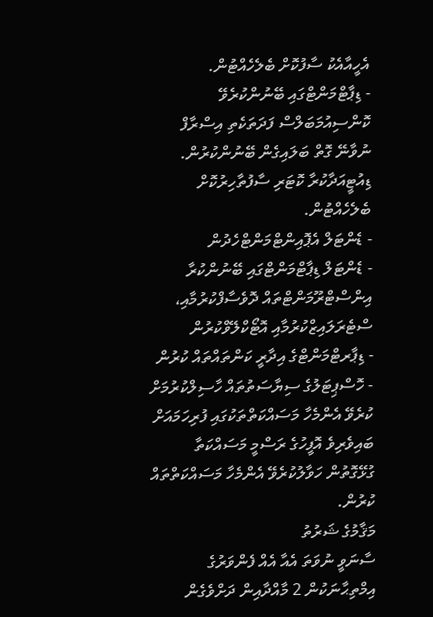އެހީއާއެކު ސާފުކޮށް ބެލެހެއްޓުން.
- ޑިޕާޓްމަންޓްގައި ބޭނުންކުރެވޭ ކޮންސިއުމަބަލްސް ފަދަތަކެތި އިސްރާފް ނުވާނޭ ގޮތް ބަލައިގެން ބޭނުންކުރުން. ޑިއުޓީއަދާކުރާ ކޮޓަރި ސާފުތާހިރުކޮށް ބެލެހެއްޓުން.
- ޑެންޓަލް އެޕޮއިންޓްމަންޓްހެދުން
- ޑެންޓަލް ޑިޕާޓްމަންޓްގައި ބޭނުންކުރާ އިންސްޓްރޫމަންޓްތައް ދޮވެސާފްކުރުމާއި، ސްޓެރަލައިޒްކުރުމާއި އޮޓޯކްލޭވްކުރުން
- ޑިޕާރޓްމަންޓްގެ އިދާރީ ކަންތައްތައް ކުރުން
- ހޮސްޕިޓަލުގެ ސިޔާސަތުތައް ހާސިލްކުރުމަށް ކުރެވޭ އެންމެހާ މަސައްކަތްތަކުގައި ފުރިހަމައަށް ބައިވެރިވެ އޮފީހުގެ ރަސްމީ މަސައްކަތާ ގުޅޭގޮތުން ހަވާލުކުރެވޭ އެންމެހާ މަސައްކަތްތައް ކުރުން.
މަޤާމުގެ ޝަރުތު
ސާނަވީ ނުވަތަ އެއާ އެއް ފެންވަރުގެ އިމްތިޙާނަކުން 2 މާއްދާއިން ދަށްވެގެން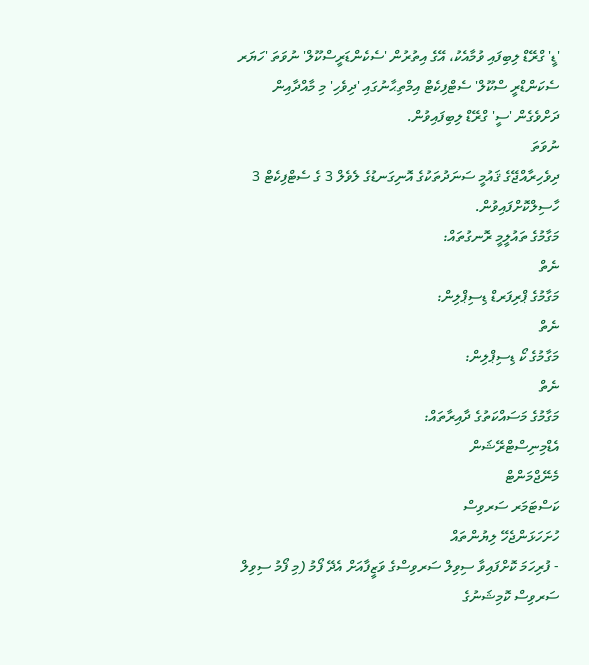'ޑީ' ގްރޭޑް ލިބިފައި ވުމާއެކު، އޭގެ އިތުރުން 'ސެކެންޑަރީސްކޫލް' ނުވަތަ 'ހަޔަރ ސެކަންޑްރީ ސްކޫލް' ސެޓްފިކެޓް އިމްތިޙާނުގައި 'ދިވެހި' މި މާއްދާއިން ދަށްވެގެން 'ސީ' ގްރޭޑް ލިބިފައިވުން.
ނުވަތަ
ދިވެހިރާއްޖޭގެ ޤައުމީ ސަނަދުތަކުގެ އޮނިގަނޑުގެ ލެވެލް 3 ގެ ސެޓްފިކެޓް 3 ހާސިލްކޮށްފައިވުން.
މަގާމުގެ ތައުލީމީ ރޮނގުތައް:
ނެތް
މަގާމުގެ ޕްރިފަރޑް ޑިސިޕްލިން:
ނެތް
މަގާމުގެ ކޯ ޑިސިޕްލިން:
ނެތް
މަގާމުގެ މަސައްކަތުގެ ދާއިރާތައް:
އެޑްމިނިސްޓްރޭޝަން
މެނޭޖްމަންޓް
ކަސްޓަމަރ ސަރވިސް
ހުށަހަޅަންޖެހޭ ލިޔުންތައް
- ފުރިހަމަ ކޮށްފައިވާ ސިވިލް ސަރވިސްގެ ވަޒީފާއަށް އެދޭ ފޯމު (މި ފޯމު ސިވިލް ސަރވިސް ކޮމިޝަނުގެ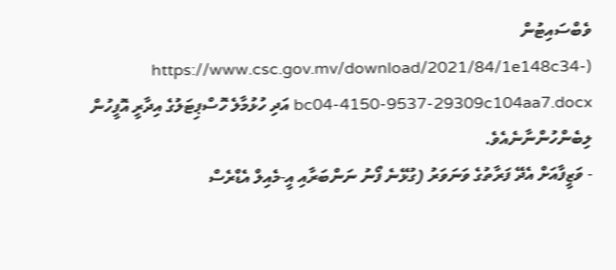ވެބްސައިޓުން (https://www.csc.gov.mv/download/2021/84/1e148c34-bc04-4150-9537-29309c104aa7.docx އަދި ހުޅުމާލެ ހޮސްޕިޓަލުގެ އިދާރީ އޮފީހުން ލިބެންހުންނާނެއެވެ.
- ވަޒީފާއަށް އެދޭ ފަރާތުގެ ވަނަވަރު (ގުޅޭނެ ފޯނު ނަންބަރާއި އީ-މެއިލް އެޑްރެސް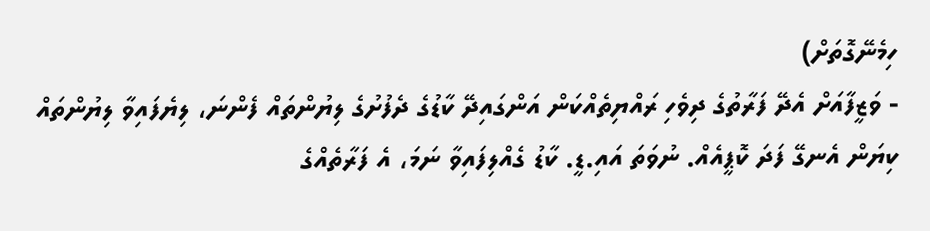ހިމެނޭގޮތަށް)
- ވަޒީފާއަށް އެދޭ ފަރާތުގެ ދިވެހި ރައްޔިތެއްކަން އަންގައިދޭ ކާޑުގެ ދެފުށުގެ ލިޔުންތައް ފެންނަ، ލިޔެފައިވާ ލިޔުންތައް ކިޔަން އެނގޭ ފަދަ ކޮޕީއެއް. ނުވަތަ އައި.ޑީ. ކާޑު ގެއްލިފައިވާ ނަމަ، އެ ފަރާތެއްގެ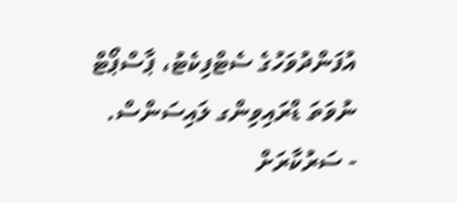އުފަންދުވަހުގެ ސެޓްފިކެޓު، ޕާސްޕޯޓް ނުވަތަ ޑްރައިވިންގ ލައިސަންސް.
- ސަރުކާރަށް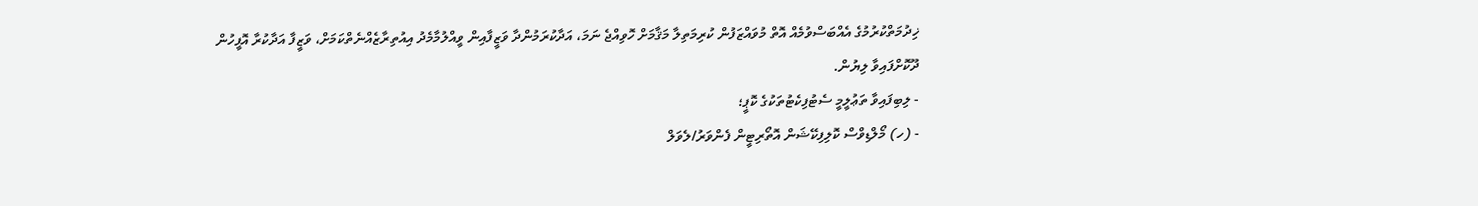ޚިދުމަތްކުރުމުގެ އެއްބަސްވުމެއް އޮތް މުވައްޒަފުން ކުރިމަތިލާ މަޤާމަށް ހޮވިއްޖެ ނަމަ، އަދާކުރަމުންދާ ވަޒީފާއިން ވީއްލުމާމެދު އިއުތިރާޒެއްނެތްކަމަށް، ވަޒީފާ އަދާކުރާ އޮފީހުން ދޫކޮށްފައިވާ ލިޔުން.
- ލިބިފައިވާ ތަޢުލީމީ ސެޓުފިކެޓުތަކުގެ ކޮޕީ؛
- (ހ) މޯލްޑިވްސް ކޮލިފިކޭޝަން އޮތޯރިޓީން ފެންވަރު/ލެވަލް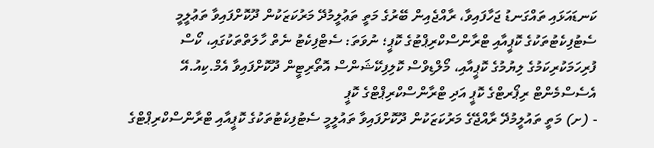ކަނޑައަޅައި ތައްގަނޑު ޖަހާފައިވާ، ރާއްޖެއިން ބޭރުގެ މަތީ ތަޢުލީމުދޭ މަރުކަޒަކުން ދޫކޮށްފައިވާ ތަޢުލީމީ ސެޓުފިކެޓުތަކުގެ ކޮޕީއާއި ޓްރާންސްކްރިޕްޓުގެ ކޮޕީ؛ ނުވަތަ: ސެޓްފިކެޓު ނެތް ހާލަތްތަކުގައި، ކޯސް ފުރިހަމަކުރިކަމުގެ ލިޔުމުގެ ކޮޕީއާއި، މޯލްޑިވްސް ކޮލިފިކޭޝަންސް އޮތޯރިޓީން ދޫކޮށްފައިވާ އެމް.ކިއު.އޭ އެސެސްމެންޓް ރިޕޯރޓްގެ ކޮޕީ އަދި ޓްރާންސްކްރިޕްޓްގެ ކޮޕީ
- (ށ) މަތީ ތައުލީމުދޭ ރާއްޖޭގެ މަރުކަޒަކުން ދޫކޮށްފައިވާ ތައުލީމީ ސެޓުފިކެޓުތަކުގެ ކޮޕީއާއި ޓްރާންސްކްރިޕްޓްގެ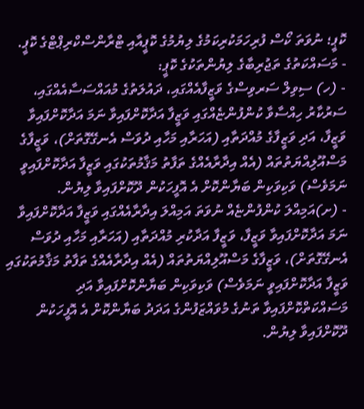ކޮޕީ؛ ނުވަތަ ކޯސް ފުރިހަމަކުރިކަމުގެ ލިޔުމުގެ ކޮޕީއާއި ޓްރާންސްކްރިޕްޓްގެ ކޮޕީ.
- މަސައްކަތުގެ ތަޖުރިބާގެ ލިޔުންތަކުގެ ކޮޕީ:
- (ހ) ސިވިލް ސަރވިސްގެ ވަޒީފާއެއްގައި، ދައުލަތުގެ މުއައްސަސާއެއްގައި، ސަރުކާރު ހިއްސާވާ ކުންފުންޏެއްގައި ވަޒީފާ އަދާކޮށްފައިވާ ނަމަ އަދާކޮށްފައިވާ ވަޒީފާ، އަދި ވަޒީފާގެ މުއްދަތާއި (އަހަރާއި މަހާއި ދުވަސް އެނގޭގޮތަށް)، ވަޒީފާގެ މަސްއޫލިއްޔަތުތައް (އެއް އިދާރާއެއްގެ ތަފާތު މަޤާމުތަކުގައި ވަޒީފާ އަދާކޮށްފައިވީ ނަމަވެސް) ވަކިވަކިން ބަޔާންކޮށް އެ އޮފީހަކުން ދޫކޮށްފައިވާ ލިޔުން.
- (ށ)އަމިއްލަ ކުންފުންޏެއް ނުވަތަ އަމިއްލަ އިދާރާއެއްގައި ވަޒީފާ އަދާކޮށްފައިވާ ނަމަ އަދާކޮށްފައިވާ ވަޒީފާ، ވަޒީފާ އަދާކުރި މުއްދަތާއި (އަހަރާއި މަހާއި ދުވަސް އެނގޭގޮތަށް)، ވަޒީފާގެ މަސްއޫލިއްޔަތުތައް (އެއް އިދާރާއެއްގެ ތަފާތު މަޤާމުތަކުގައި ވަޒީފާ އަދާކޮށްފައިވީ ނަމަވެސް) ވަކިވަކިން ބަޔާންކޮށްފައިވާ އަދި މަސައްކަތްކޮށްފައިވާ ތަނުގެ މުވައްޒަފުންގެ އަދަދު ބަޔާންކޮށް އެ އޮފީހަކުން ދޫކޮށްފައިވާ ލިޔުން.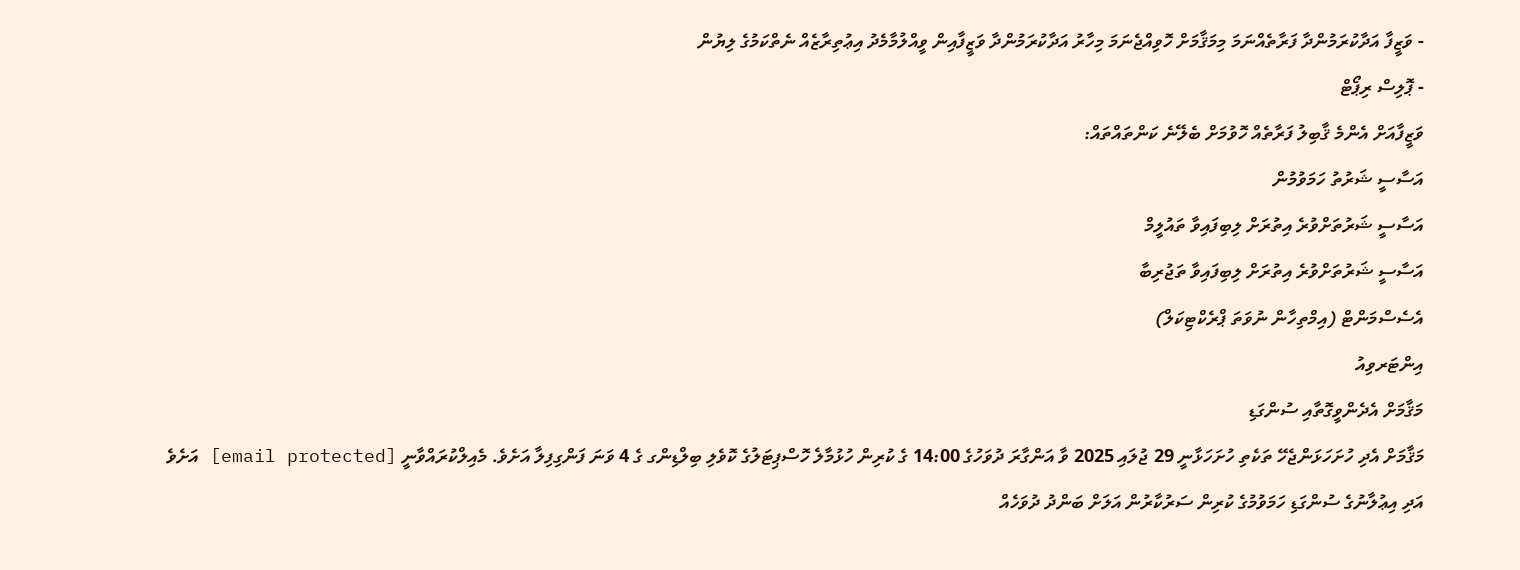- ވަޒީފާ އަދާކުރަމުންދާ ފަރާތެއްނަމަ މިމަޤާމަށް ހޮވިއްޖެނަމަ މިހާރު އަދާކުރަމުންދާ ވަޒީފާއިން ވީއްލުމާމެދު އިޢުތިރާޒެއް ނެތްކަމުގެ ލިޔުން
- ޕޮލިސް ރިޕޯޓް
ވަޒީފާއަށް އެންމެ ޤާބިލު ފަރާތެއް ހޮވުމަށް ބެލޭނެ ކަންތައްތައް:
އަސާސީ ޝަރުތު ހަމަވުމުން
އަސާސީ ޝަރުތަށްވުރެ އިތުރަށް ލިބިފައިވާ ތައުލީމް
އަސާސީ ޝަރުތަށްވުރެ އިތުރަށް ލިބިފައިވާ ތަޖުރިބާ
އެސެސްމަންޓް (އިމްތިހާން ނުވަތަ ޕްރެކްޓިކަލް)
އިންޓަރވިއު
މަޤާމަށް އެދެންވީގޮތާއި ސުންގަޑި
މަޤާމަށް އެދި ހުށަހަޅަންޖެހޭ ތަކެތި ހުށަހަޅާނީ 29 ޖުލައި 2025 ވާ އަންގާރަ ދުވަހުގެ 14:00 ގެ ކުރިން ހުޅުމާލެ ހޮސްޕިޓަލުގެ ކޮވެލި ބިލްޑިންގ ގެ 4 ވަނަ ފަންގިފިލާ އަށެވެ. މެއިލްކުރައްވާނީ [email protected] އަށެވެ
އަދި އިޢުލާނުގެ ސުންގަޑި ހަމަވުމުގެ ކުރިން ސަރުކާރުން އަލަށް ބަންދު ދުވަހެއް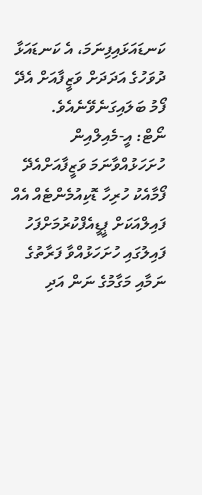ކަނޑައަޅައިފިނަމަ، އެ ކަނޑައަޅާ ދުވަހުގެ އަދަދަށް ވަޒީފާއަށް އެދޭ ފޯމު ބަލައިގަނެވޭނެއެވެ.
ނޯޓް: އީ-މެއިލްއިން ހުށަހަޅުއްވާނަމަ ވަޒީފާއަށްއެދޭ ފޯމާއެކު ހުރިހާ ޑޮކިއުމެންޓެއް އެއް ފައިލްއަކަށް ޕީޑީއެފްކުރުމަށްފަހު ފައިލުގައި ހުށަހަޅުއްވާ ފަރާތުގެ ނަމާއި މަގާމުގެ ނަން އަދި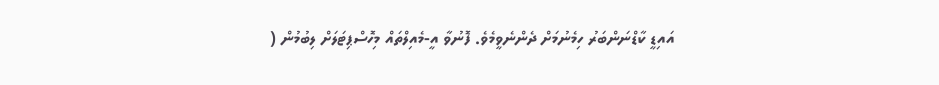އައިޑީ ކާޑްނަންބަރު ހިމެނުމަށް ދެންނެވީމެވެ. ފޮނުވާ އީ-މެއިލްތައް މިހޮސްޕިޓަލަށް ލިބުމުން (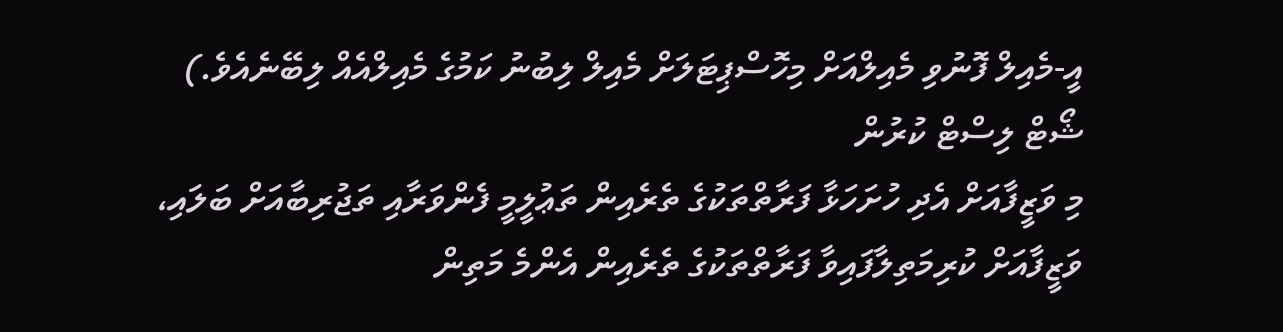އީ-މެއިލް ފޮނުވި މެއިލްއަށް މިހޮސްޕިޓަލަށް މެއިލް ލިބުނު ކަމުގެ މެއިލްއެއް ލިބޭނެއެވެ.)
ޝޯޓް ލިސްޓް ކުރުން
މި ވަޒީފާއަށް އެދި ހުށަހަޅާ ފަރާތްތަކުގެ ތެރެއިން ތަޢުލީމީ ފެންވަރާއި ތަޖުރިބާއަށް ބަލައި، ވަޒީފާއަށް ކުރިމަތިލާފައިވާ ފަރާތްތަކުގެ ތެރެއިން އެންމެ މަތިން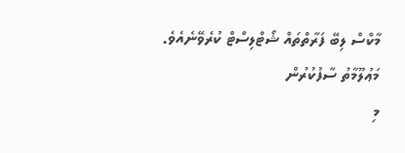މާކްސް ލިބޭ ފަރާތްތައް ޝޯޓްލިސްޓް ކުރެވޭނެއެވެ.
މަޢުލޫމާތު ސާފުކުރުން
މި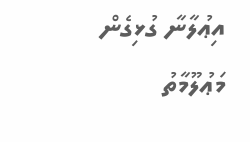އިޢުލާނާ ގުޅިގެން މަޢުލޫމާތު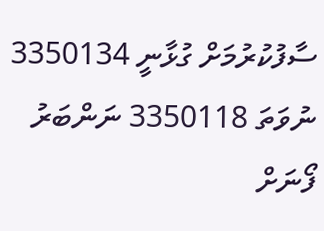ސާފުކުރުމަށް ގުޅާނީ 3350134 ނުވަތަ 3350118 ނަންބަރު ފޯނަށް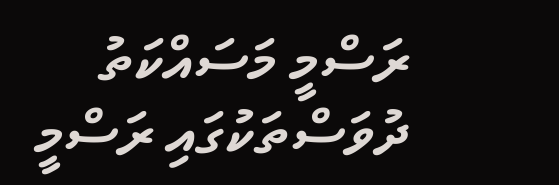ރަސްމީ މަސައްކަތު ދުވަސްތަކުގައި ރަސްމީ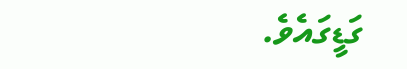ގަޑީގައެވެ.